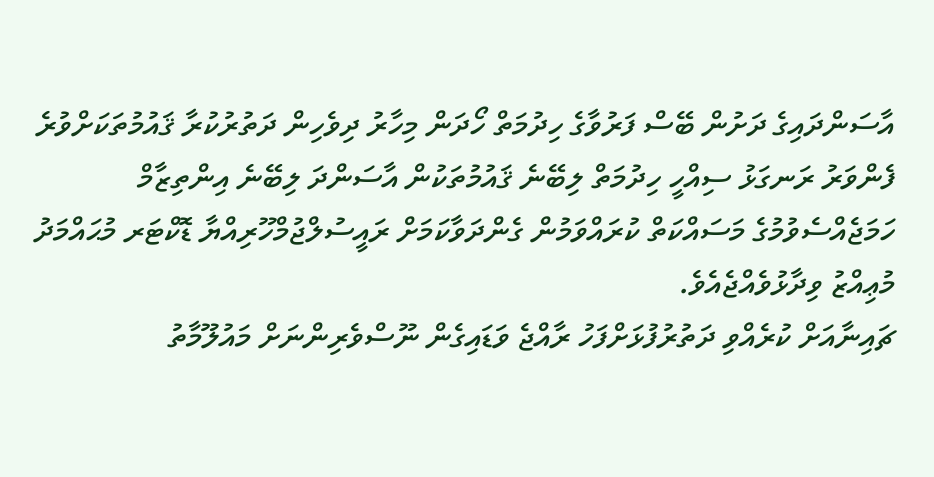އާސަންދައިގެ ދަށުން ބޭސް ފަރުވާގެ ހިދުމަތް ހޯދަން މިހާރު ދިވެހިން ދަތުރުކުރާ ޤައުމުތަކަށްވުރެ ފެންވަރު ރަނގަޅު ސިއްހީ ހިދުމަތް ލިބޭނެ ޤައުމުތަކުން އާސަންދަ ލިބޭނެ އިންތިޒާމް ހަމަޖެއްސެވުމުގެ މަސައްކަތް ކުރައްވަމުން ގެންދަވާކަމަށް ރައީސުލްޖުމްހޫރިއްޔާ ޑޮކްޓަރ މުޙައްމަދު މުޢިއްޒު ވިދާޅުވެއްޖެއެވެ.
ޗައިނާއަށް ކުރެއްވި ދަތުރުފުޅަށްފަހު ރާއްޖެ ވަޑައިގެން ނޫސްވެރިންނަށް މައުލޫމާތު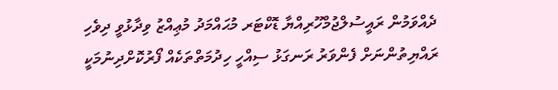ދެއްވަމުން ރައީސުލްޖުމްހޫރިއްޔާ ޑޮކްޓަރ މުޙައްމަދު މުޢިއްޒު ވިދާޅުވީ ދިވެހި ރައްޔިތުންނަށް ފެންވަރު ރަނގަޅު ސިއްހީ ހިދުމަތްތަކެއް ފޯރުކޮށްދިނުމަކީ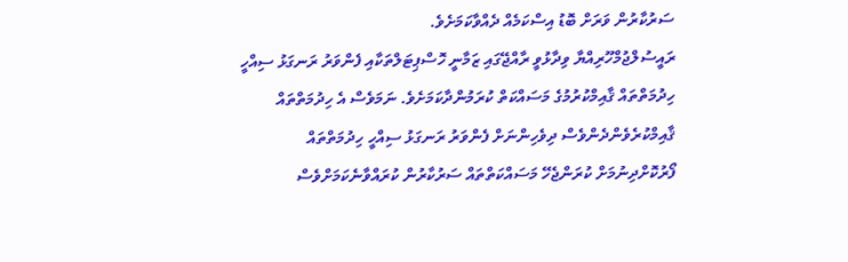ސަރުކާރުން ވަރަށް ބޮޑު އިސްކަމެއް ދެއްވާކަމަށެވެ.
ރައީސުލްޖުމްހޫރިއްޔާ ވިދާޅުވީ ރާއްޖޭގައި ޒަމާނީ ހޮސްޕިޓަލްތަކާއި ފެންވަރު ރަނގަޅު ސިއްހީ ހިދުމަތްތައް ޤާއިމްކުރުމުގެ މަސައްކަތް ކުރަމުންދާކަމަށެވެ. ނަމަވެސް އެ ހިދުމަތްތައް ޤާއިމްކުރެވެންދެންވެސް ދިވެހިންނަށް ފެންވަރު ރަނގަޅު ސިއްހީ ހިދުމަތްތައް ފޯރުކޮށްދިނުމަށް ކުރަންޖެހޭ މަސައްކަތްތައް ސަރުކާރުން ކުރައްވާނެކަމަށްވެސް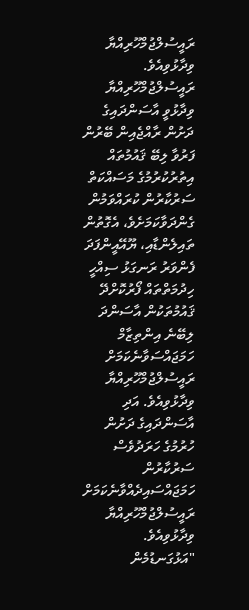ރައީސުލްޖުމްހޫރިއްޔާ ވިދާޅުވިއެވެ.
ރައީސުލްޖުމްހޫރިއްޔާ ވިދާޅުވީ އާސަންދައިގެ ދަށުން ރާއްޖެއިން ބޭރުން ފަރުވާ ލިބޭ ޤައުމުތައް އިތުރުކުރުމުގެ މަސައްކަތް ސަރުކާރުން ކުރައްވަމުން ގެންދަވާކަމަށެވެ، އެގޮތުން ތައިލެންޑާއި، ޔޫއޭއީންފަދަ ފެންވަރު ރަނގަޅު ސިއްހީ ހިދުމަތްތައް ފޯރުކޮށްދޭ ޤައުމުތަކުން އާސަންދަ ލިބޭނެ އިންތިޒާމް ހަމަޖައްސަވާނެކަމަށް ރައީސުލްޖުމްހޫރިއްޔާ ވިދާޅުވިއެވެ. އަދި އާސަންދައިގެ ދަށުން ހުރުމުގެ ހަރަދުވެސް ސަރުކާރުން ހަމަޖައްސައިދެއްވާނެކަމަށް ރައީސުލްޖުމްހޫރިއްޔާ ވިދާޅުވިއެވެ.
"އަޅުގަނޑުމެން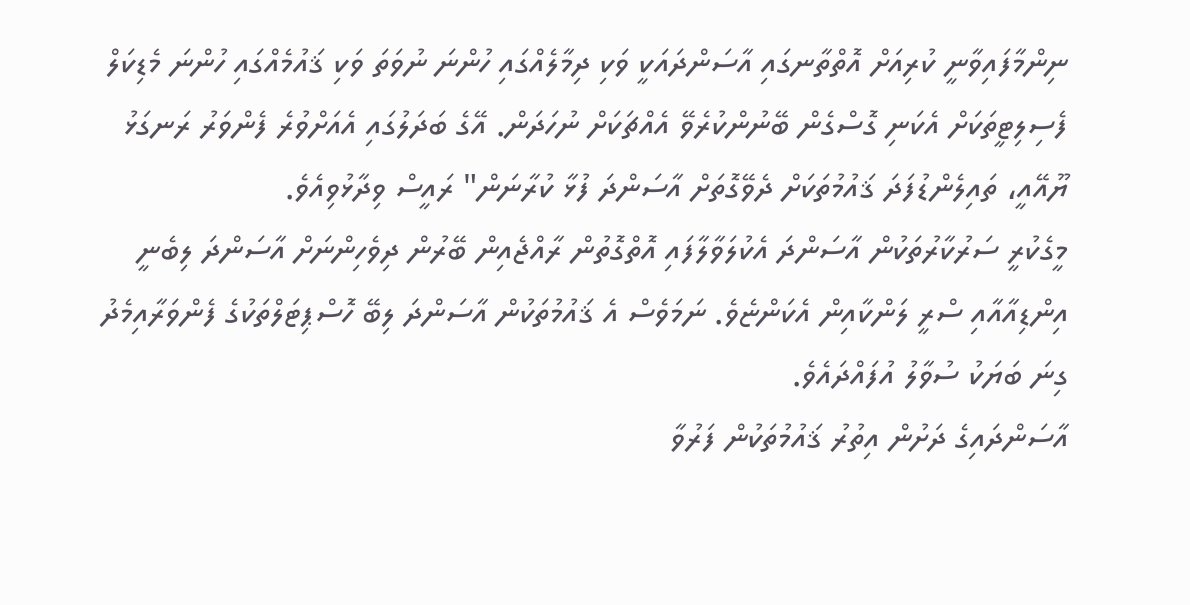ނިންމާފައިވާނީ ކުރިއަށް އޮތްތާނގައި އާސަންދައަކީ ވަކި ދިމާލެއްގައި ހުންނަ ނުވަތަ ވަކި ޤައުމެއްގައި ހުންނަ މެޑިކަލް ފެސިލިޓީތަކަށް އެކަނި ގޮސްގެން ބޭނުންކުރެވޭ އެއްޗަކަށް ނުހަދަން. އޭގެ ބަދަލުގައި އެއަށްވުރެ ފެންވަރު ރަނގަޅު ޔޫއޭއީ، ތައިލެންޑުފަދަ ޤައުމުތަކަށް ދެވޭގޮތަށް އާސަންދަ ފުޅާ ކުރާނަން" ރައީސް ވިދާޅުވިއެވެ.
މީގެކުރީ ސަރުކާރުތަކުން އާސަންދަ އެކުލަވާލާފައި އޮތްގޮތުން ރާއްޖެއިން ބޭރުން ދިވެހިންނަށް އާސަންދަ ލިބެނީ އިންޑިއާއާއި ސްރީ ލަންކާއިން އެކަންޏެވެ. ނަމަވެސް އެ ޤައުމުތަކުން އާސަންދަ ލިބޭ ހޮސްޕިޓަލްތަކުގެ ފެންވަރާއިމެދު ގިނަ ބަޔަކު ސުވާލު އުފައްދައެވެ.
އާސަންދައިގެ ދަށުން އިތުރު ޤައުމުތަކުން ފަރުވާ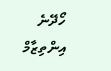ހޯދޭނެ އިންތިޒާމް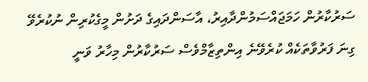ސަރުކާރުން ހަމަޖައްސަމުންދާއިރު، އާސަންދައިގެ ދަށުން މީގެކުރިން ނުކުރެވޭ ގިނަ ފަރުވާތަކެއް ކުރެވޭނެ އިންތިޒާމްވެސް ސަރުކާރުން މިހާރު ވަނީ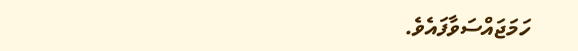ހަމަޖައްސަވާފައެވެ.